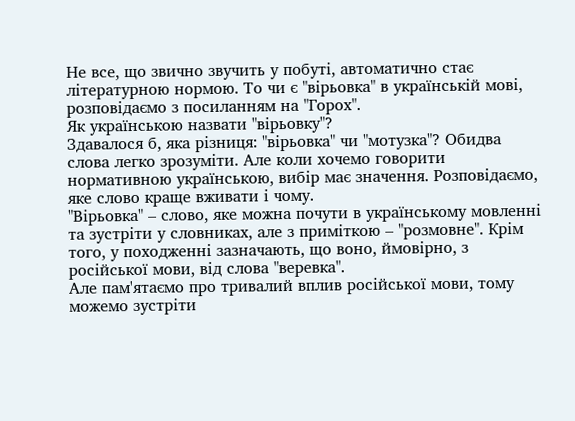Не все, що звично звучить у побуті, автоматично стає літературною нормою. То чи є "вірьовка" в українській мові, розповідаємо з посиланням на "Горох".
Як українською назвати "вірьовку"?
Здавалося б, яка різниця: "вірьовка" чи "мотузка"? Обидва слова легко зрозуміти. Але коли хочемо говорити нормативною українською, вибір має значення. Розповідаємо, яке слово краще вживати і чому.
"Вірьовка" – слово, яке можна почути в українському мовленні та зустріти у словниках, але з приміткою – "розмовне". Крім того, у походженні зазначають, що воно, ймовірно, з російської мови, від слова "веревка".
Але пам'ятаємо про тривалий вплив російської мови, тому можемо зустріти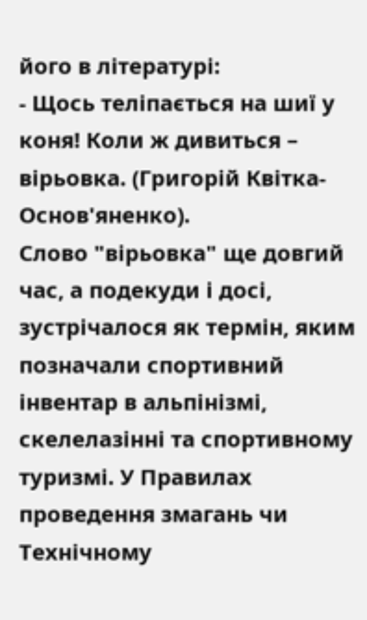його в літературі:
- Щось теліпається на шиї у коня! Коли ж дивиться – вірьовка. (Григорій Квітка-Основ'яненко).
Слово "вірьовка" ще довгий час, а подекуди і досі, зустрічалося як термін, яким позначали спортивний інвентар в альпінізмі, скелелазінні та спортивному туризмі. У Правилах проведення змагань чи Технічному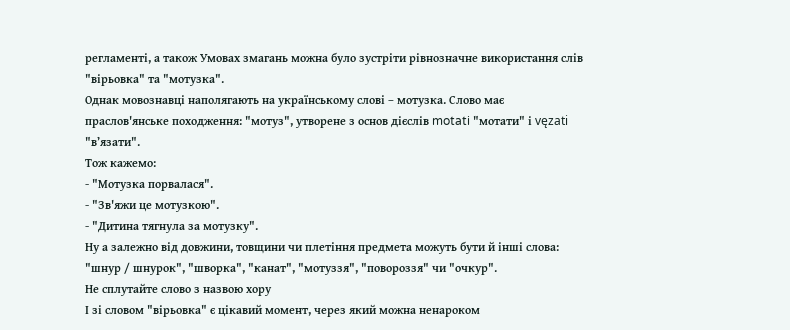регламенті, а також Умовах змагань можна було зустріти рівнозначне використання слів "вірьовка" та "мотузка".
Однак мовознавці наполягають на українському слові – мотузка. Слово має праслов'янське походження: "мотуз", утворене з основ дієслів motati "мотати" і vęzati "в’язати".
Тож кажемо:
- "Мотузка порвалася".
- "Зв'яжи це мотузкою".
- "Дитина тягнула за мотузку".
Ну а залежно від довжини, товщини чи плетіння предмета можуть бути й інші слова: "шнур / шнурок", "шворка", "канат", "мотуззя", "повороззя" чи "очкур".
Не сплутайте слово з назвою хору
І зі словом "вірьовка" є цікавий момент, через який можна ненароком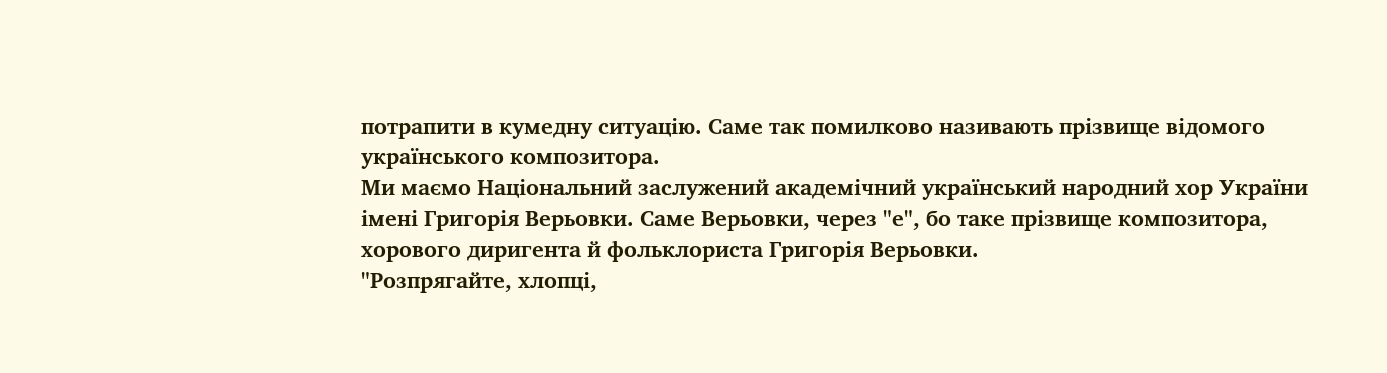потрапити в кумедну ситуацію. Саме так помилково називають прізвище відомого українського композитора.
Ми маємо Національний заслужений академічний український народний хор України імені Григорія Верьовки. Саме Верьовки, через "е", бо таке прізвище композитора, хорового диригента й фольклориста Григорія Верьовки.
"Розпрягайте, хлопці,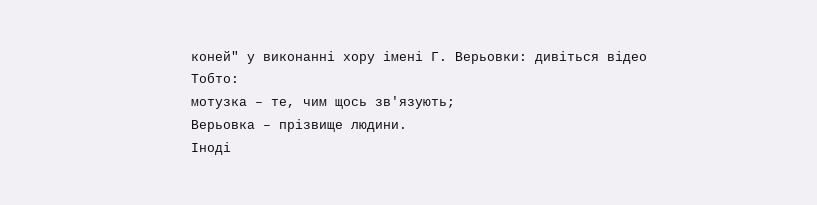коней" у виконанні хору імені Г. Верьовки: дивіться відео
Тобто:
мотузка – те, чим щось зв'язують;
Верьовка – прізвище людини.
Іноді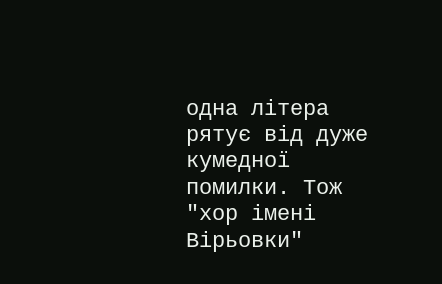одна літера рятує від дуже кумедної помилки. Тож "хор імені Вірьовки"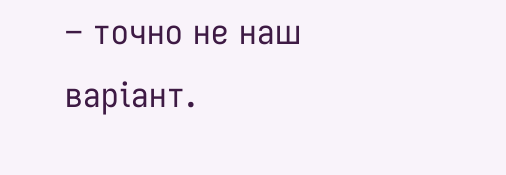– точно не наш варіант.